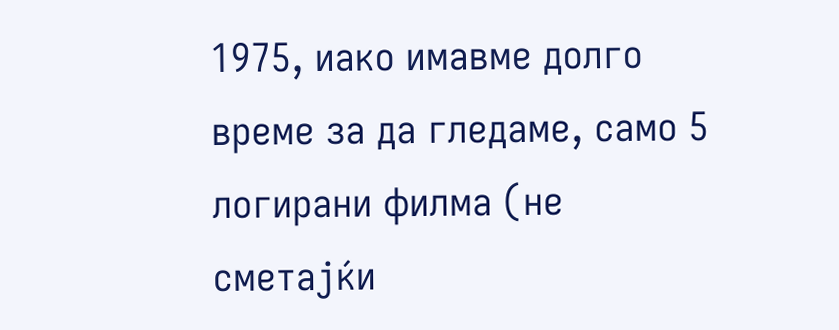1975, иако имавме долго време за да гледаме, само 5 логирани филма (не сметајќи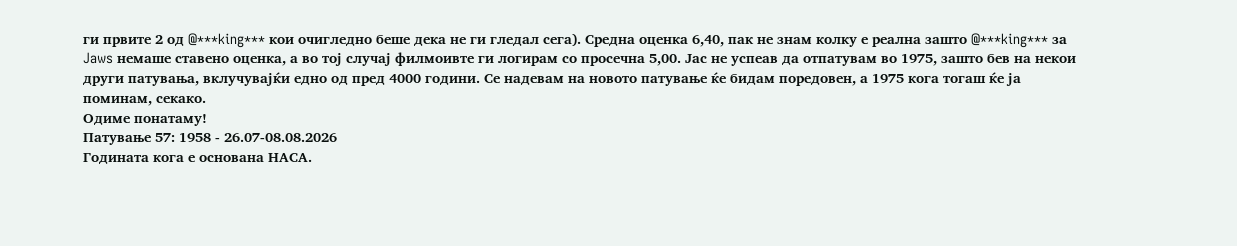ги првите 2 од @***king*** кои очигледно беше дека не ги гледал сега). Средна оценка 6,40, пак не знам колку е реална зашто @***king*** за Jaws немаше ставено оценка, а во тој случај филмоивте ги логирам со просечна 5,00. Јас не успеав да отпатувам во 1975, зашто бев на некои други патувања, вклучувајќи едно од пред 4000 години. Се надевам на новото патување ќе бидам поредовен, а 1975 кога тогаш ќе ја поминам, секако.
Одиме понатаму!
Патување 57: 1958 - 26.07-08.08.2026
Годината кога е основана НАСА.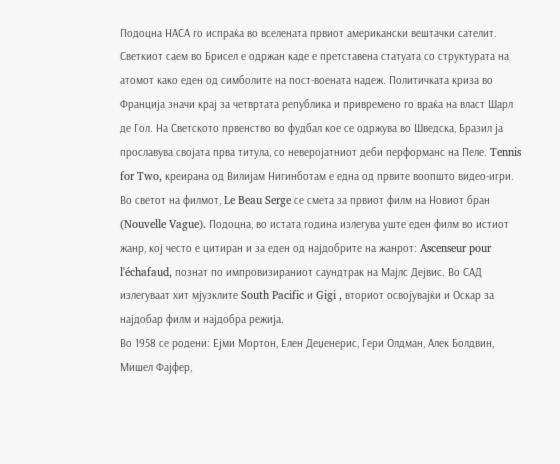Подоцна НАСА го испраќа во вселената првиот американски вештачки сателит. Светкиот саем во Брисел е одржан каде е претставена статуата со структурата на атомот како еден од симболите на пост-воената надеж. Политичката криза во Франција значи крај за четвртата република и привремено го враќа на власт Шарл де Гол. На Светското првенство во фудбал кое се одржува во Шведска, Бразил ја прославува својата прва титула, со неверојатниот деби перформанс на Пеле. Tennis for Two, креирана од Вилијам Нигинботам е една од првите воопшто видео-игри.
Во светот на филмот, Le Beau Serge се смета за првиот филм на Новиот бран (Nouvelle Vague). Подоцна, во истата година излегува уште еден филм во истиот жанр, кој често е цитиран и за еден од најдобрите на жанрот: Ascenseur pour l'échafaud, познат по импровизираниот саундтрак на Мајлс Дејвис. Во САД излегуваат хит мјузклите South Pacific и Gigi , вториот освојувајќи и Оскар за најдобар филм и најдобра режија.
Во 1958 се родени: Ејми Мортон, Елен Деџенерис, Гери Олдман, Алек Болдвин, Мишел Фајфер,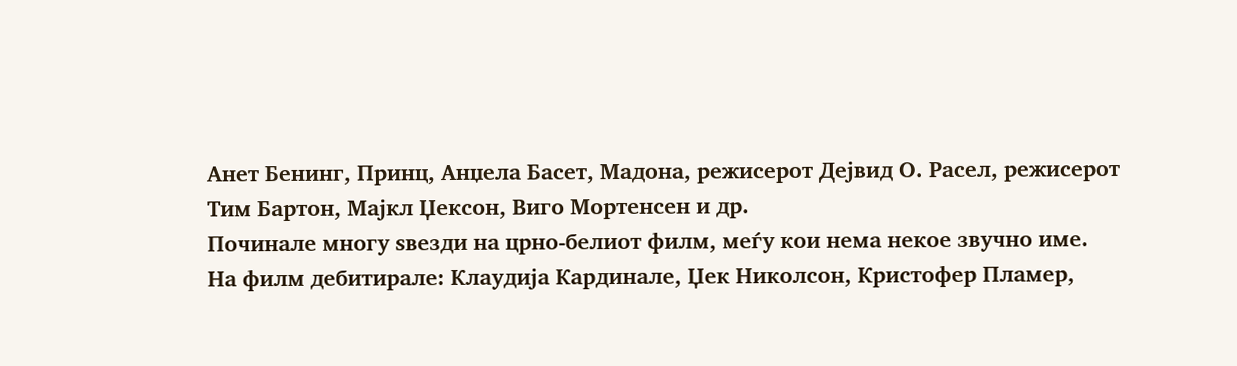Анет Бенинг, Принц, Анџела Басет, Мадона, режисерот Дејвид О. Расел, режисерот Тим Бартон, Мајкл Џексон, Виго Мортенсен и др.
Починале многу ѕвезди на црно-белиот филм, меѓу кои нема некое звучно име.
На филм дебитирале: Клаудија Кардинале, Џек Николсон, Кристофер Пламер,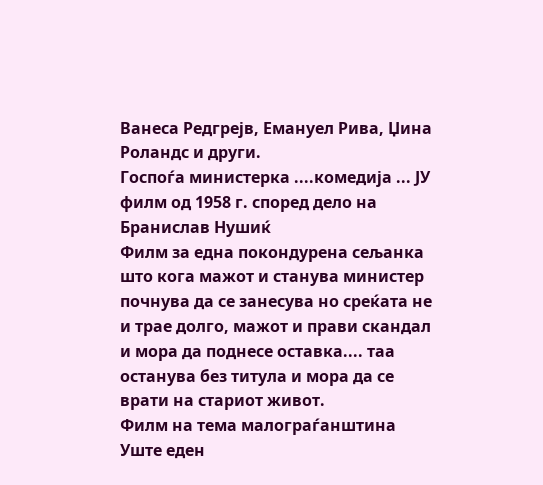Ванеса Редгрејв, Емануел Рива, Џина Роландс и други.
Госпоѓа министерка ....комедија ... ЈУ филм од 1958 г. според дело на Бранислав Нушиќ
Филм за една покондурена сељанка што кога мажот и станува министер почнува да се занесува но среќата не и трае долго, мажот и прави скандал и мора да поднесе оставка.... таа останува без титула и мора да се врати на стариот живот.
Филм на тема малограѓанштина
Уште еден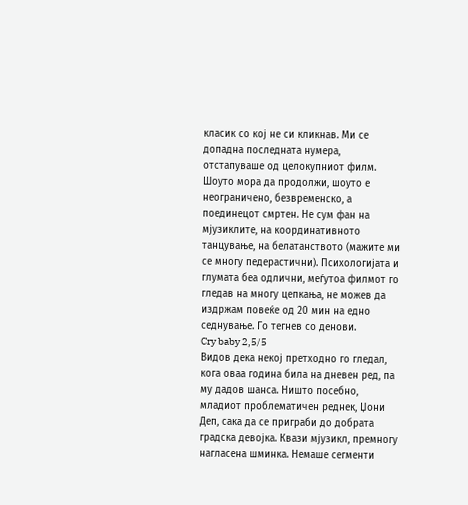класик со кој не си кликнав. Ми се допадна последната нумера, отстапуваше од целокупниот филм. Шоуто мора да продолжи, шоуто е неограничено, безвременско, а поединецот смртен. Не сум фан на мјузиклите, на координативното танцување, на белатанството (мажите ми се многу педерастични). Психологијата и глумата беа одлични, меѓутоа филмот го гледав на многу цепкања, не можев да издржам повеќе од 20 мин на едно седнување. Го тегнев со денови.
Cry baby 2,5/5
Видов дека некој претходно го гледал, кога оваа година била на дневен ред, па му дадов шанса. Ништо посебно, младиот проблематичен реднек, Џони Деп, сака да се приграби до добрата градска девојка. Квази мјузикл, премногу нагласена шминка. Немаше сегменти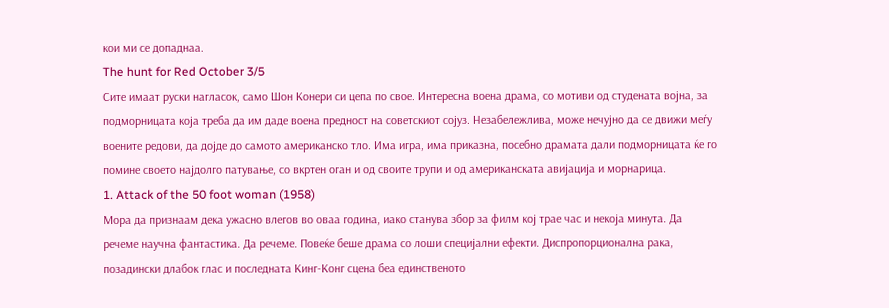кои ми се допаднаа.
The hunt for Red October 3/5
Сите имаат руски нагласок, само Шон Конери си цепа по свое. Интересна воена драма, со мотиви од студената војна, за подморницата која треба да им даде воена предност на советскиот сојуз. Незабележлива, може нечујно да се движи меѓу воените редови, да дојде до самото американско тло. Има игра, има приказна, посебно драмата дали подморницата ќе го помине своето најдолго патување, со вкртен оган и од своите трупи и од американската авијација и морнарица.
1. Attack of the 50 foot woman (1958)
Мора да признаам дека ужасно влегов во оваа година, иако станува збор за филм кој трае час и некоја минута. Да речеме научна фантастика. Да речеме. Повеќе беше драма со лоши специјални ефекти. Диспропорционална рака, позадински длабок глас и последната Кинг-Конг сцена беа единственото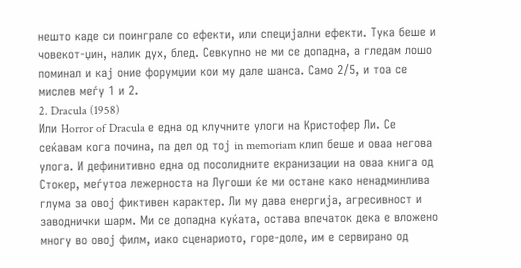нешто каде си поинграле со ефекти, или специјални ефекти. Тука беше и човекот-џин, налик дух, блед. Севкупно не ми се допадна, а гледам лошо поминал и кај оние форумџии кои му дале шанса. Само 2/5, и тоа се мислев меѓу 1 и 2.
2. Dracula (1958)
Или Horror of Dracula е една од клучните улоги на Кристофер Ли. Се сеќавам кога почина, па дел од тој in memoriam клип беше и оваа негова улога. И дефинитивно една од посолидните екранизации на оваа книга од Стокер, меѓутоа лежерноста на Лугоши ќе ми остане како ненадминлива глума за овој фиктивен карактер. Ли му дава енергија, агресивност и заводнички шарм. Ми се допадна куќата, остава впечаток дека е вложено многу во овој филм, иако сценариото, горе-доле, им е сервирано од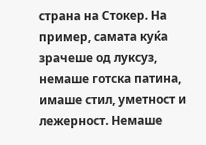страна на Стокер. На пример, самата куќа зрачеше од луксуз, немаше готска патина, имаше стил, уметност и лежерност. Немаше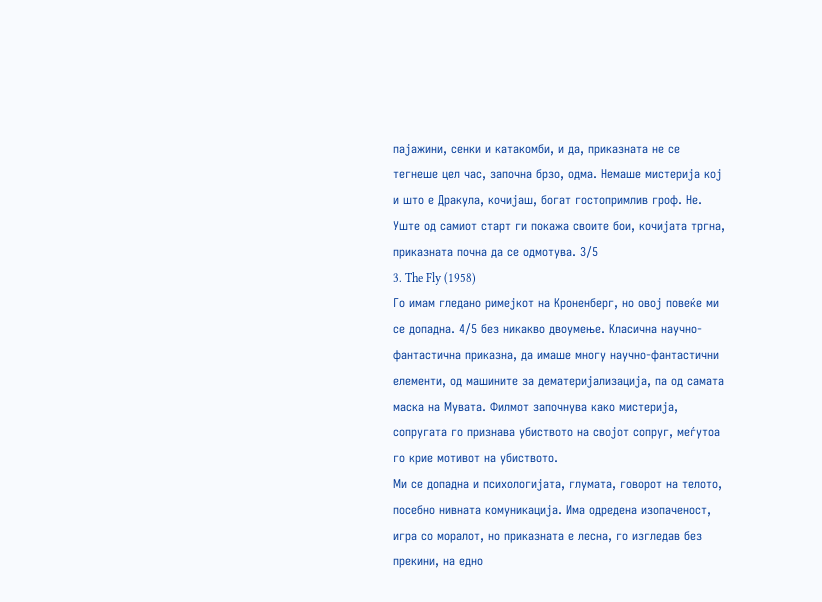пајажини, сенки и катакомби, и да, приказната не се тегнеше цел час, започна брзо, одма. Немаше мистерија кој и што е Дракула, кочијаш, богат гостопримлив гроф. Не. Уште од самиот старт ги покажа своите бои, кочијата тргна, приказната почна да се одмотува. 3/5
3. The Fly (1958)
Го имам гледано римејкот на Кроненберг, но овој повеќе ми се допадна. 4/5 без никакво двоумење. Класична научно-фантастична приказна, да имаше многу научно-фантастични елементи, од машините за дематеријализација, па од самата маска на Мувата. Филмот започнува како мистерија, сопругата го признава убиството на својот сопруг, меѓутоа го крие мотивот на убиството.
Ми се допадна и психологијата, глумата, говорот на телото, посебно нивната комуникација. Има одредена изопаченост, игра со моралот, но приказната е лесна, го изгледав без прекини, на едно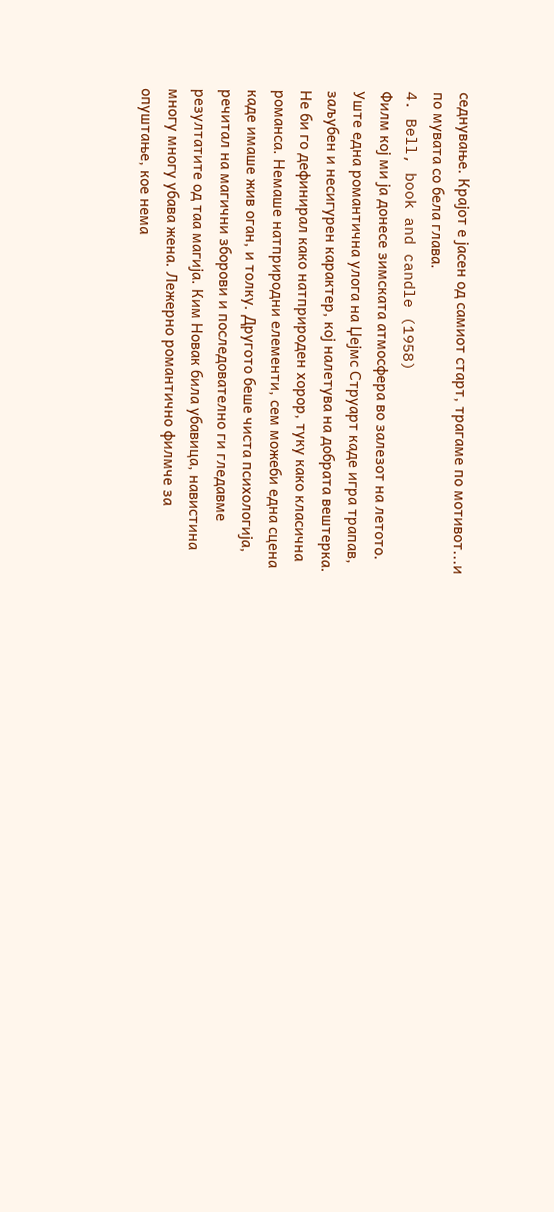седнување. Крајот е јасен од самиот старт, трагаме по мотивот...и по мувата со бела глава.
4. Bell, book and candle (1958)
Филм кој ми ја донесе зимската атмосфера во залезот на летото. Уште една романтична улога на Џејмс Струарт каде игра трапав, заљубен и несигурен карактер, кој налетува на добрата вештерка. Не би го дефинирал како натприроден хорор, туку како класична романса. Немаше натприродни елементи, сем можеби една сцена каде имаше жив оган, и толку. Другото беше чиста психологија, речитал на магични зборови и последователно ги гледавме резултатите од таа магија. Ким Новак била убавица, навистина многу многу убава жена. Лежерно романтично филмче за опуштање, кое нема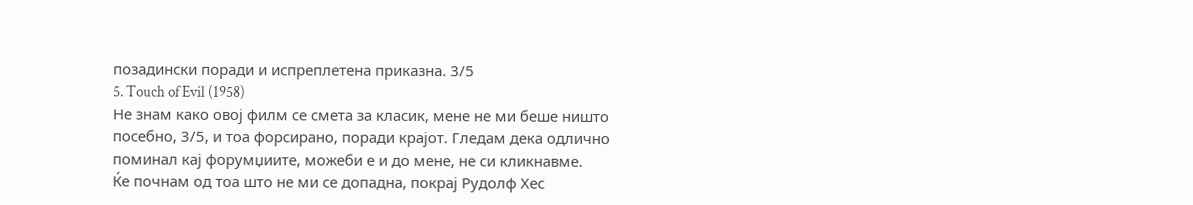позадински поради и испреплетена приказна. 3/5
5. Touch of Evil (1958)
Не знам како овој филм се смета за класик, мене не ми беше ништо посебно, 3/5, и тоа форсирано, поради крајот. Гледам дека одлично поминал кај форумџиите, можеби е и до мене, не си кликнавме.
Ќе почнам од тоа што не ми се допадна, покрај Рудолф Хес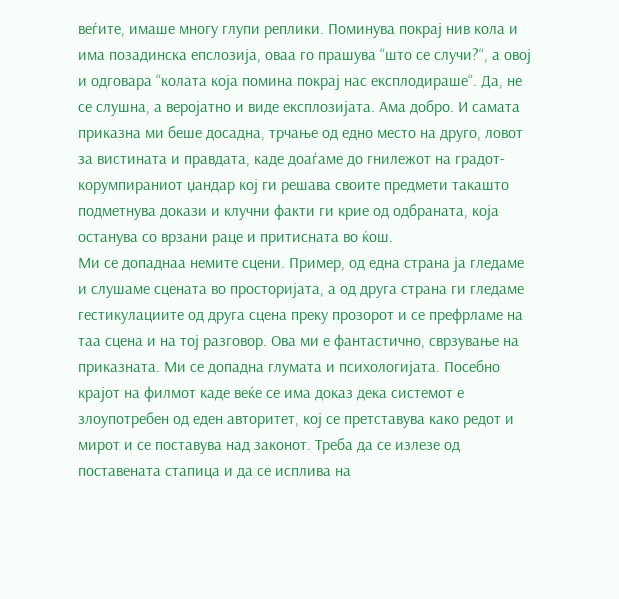веѓите, имаше многу глупи реплики. Поминува покрај нив кола и има позадинска епслозија, оваа го прашува “што се случи?“, а овој и одговара “колата која помина покрај нас експлодираше“. Да, не се слушна, а веројатно и виде експлозијата. Ама добро. И самата приказна ми беше досадна, трчање од едно место на друго, ловот за вистината и правдата, каде доаѓаме до гнилежот на градот- корумпираниот џандар кој ги решава своите предмети такашто подметнува докази и клучни факти ги крие од одбраната, која останува со врзани раце и притисната во ќош.
Ми се допаднаа немите сцени. Пример, од една страна ја гледаме и слушаме сцената во просторијата, а од друга страна ги гледаме гестикулациите од друга сцена преку прозорот и се префрламе на таа сцена и на тој разговор. Ова ми е фантастично, сврзување на приказната. Ми се допадна глумата и психологијата. Посебно крајот на филмот каде веќе се има доказ дека системот е злоупотребен од еден авторитет, кој се претставува како редот и мирот и се поставува над законот. Треба да се излезе од поставената стапица и да се исплива на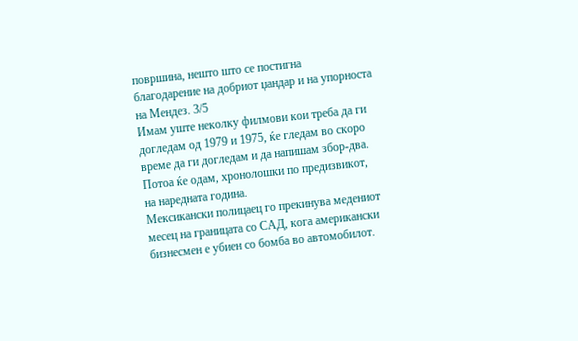површина, нешто што се постигна благодарение на добриот џандар и на упорноста на Мендез. 3/5
Имам уште неколку филмови кои треба да ги догледам од 1979 и 1975, ќе гледам во скоро време да ги догледам и да напишам збор-два. Потоа ќе одам, хронолошки по предизвикот, на наредната година.
Мексикански полицаец го прекинува медениот месец на границата со САД, кога американски бизнесмен е убиен со бомба во автомобилот.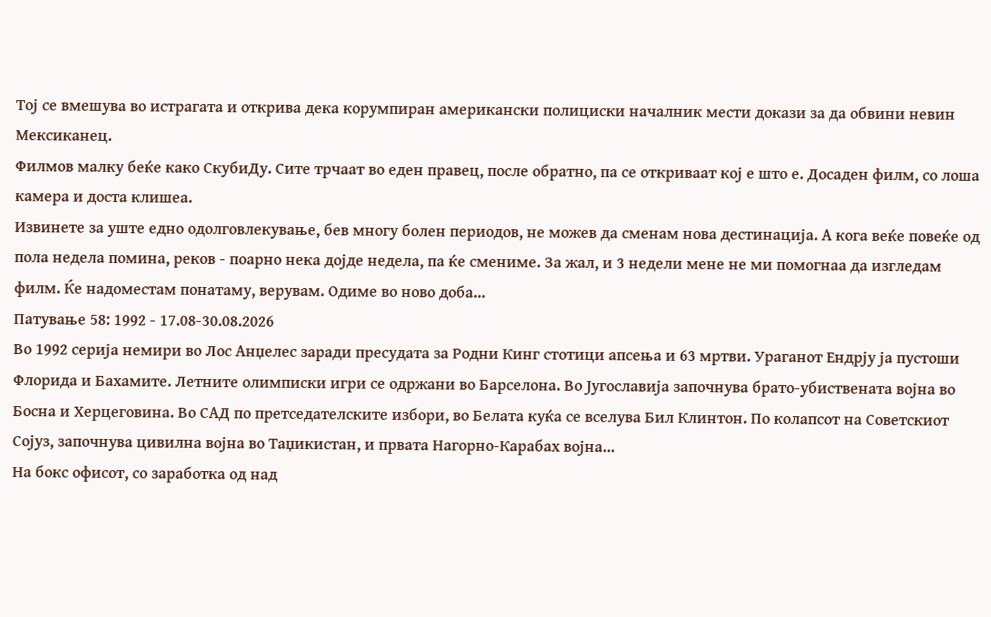Тој се вмешува во истрагата и открива дека корумпиран американски полициски началник мести докази за да обвини невин Мексиканец.
Филмов малку беќе како СкубиДу. Сите трчаат во еден правец, после обратно, па се откриваат кој е што е. Досаден филм, со лоша камера и доста клишеа.
Извинете за уште едно одолговлекување, бев многу болен периодов, не можев да сменам нова дестинација. А кога веќе повеќе од пола недела помина, реков - поарно нека дојде недела, па ќе смениме. За жал, и 3 недели мене не ми помогнаа да изгледам филм. Ќе надоместам понатаму, верувам. Одиме во ново доба...
Патување 58: 1992 - 17.08-30.08.2026
Во 1992 серија немири во Лос Анџелес заради пресудата за Родни Кинг стотици апсења и 63 мртви. Ураганот Ендрју ја пустоши Флорида и Бахамите. Летните олимписки игри се одржани во Барселона. Во Југославија започнува брато-убиствената војна во Босна и Херцеговина. Во САД по претседателските избори, во Белата куќа се вселува Бил Клинтон. По колапсот на Советскиот Сојуз, започнува цивилна војна во Таџикистан, и првата Нагорно-Карабах војна...
На бокс офисот, со заработка од над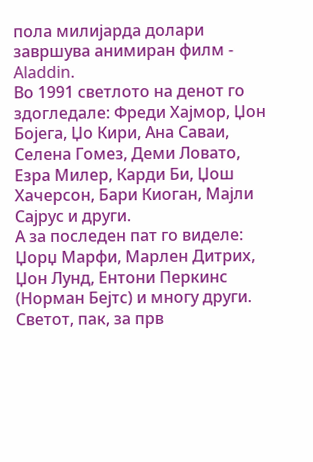пола милијарда долари завршува анимиран филм - Aladdin.
Во 1991 светлото на денот го здогледале: Фреди Хајмор, Џон Бојега, Џо Кири, Ана Саваи, Селена Гомез, Деми Ловато, Езра Милер, Карди Би, Џош Хачерсон, Бари Киоган, Мајли Сајрус и други.
А за последен пат го виделе: Џорџ Марфи, Марлен Дитрих, Џон Лунд, Ентони Перкинс (Норман Бејтс) и многу други.
Светот, пак, за прв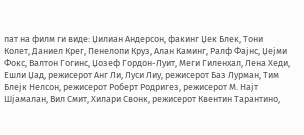пат на филм ги виде: Џилиан Андерсон, факинг Џек Блек, Тони Колет, Даниел Крег, Пенелопи Круз, Алан Каминг, Ралф Фајнс, Џејми Фокс, Валтон Гогинс, Џозеф Гордон-Луит, Меги Гиленхал, Лена Хеди, Ешли Џад, режисерот Анг Ли, Луси Лиу, режисерот Баз Лурман, Тим Блејк Нелсон, режисерот Роберт Родригез, режисерот М. Најт Шјамалан, Вил Смит, Хилари Свонк, режисерот Квентин Тарантино,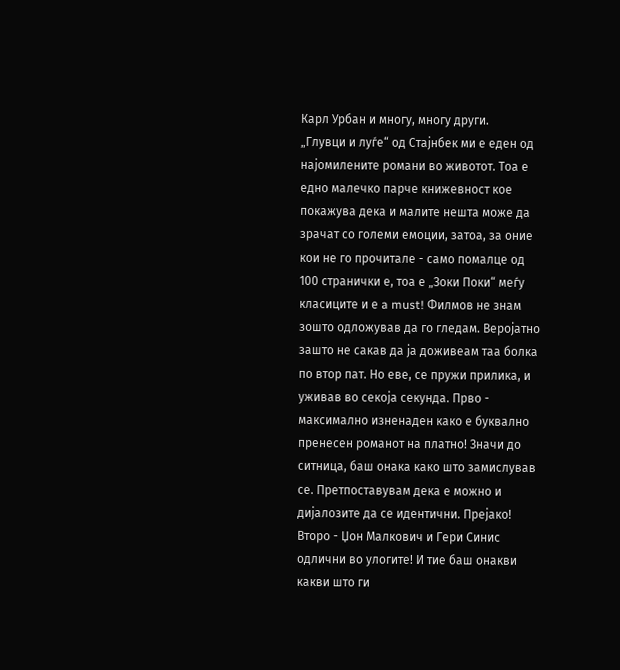Карл Урбан и многу, многу други.
„Глувци и луѓе“ од Стајнбек ми е еден од најомилените романи во животот. Тоа е едно малечко парче книжевност кое покажува дека и малите нешта може да зрачат со големи емоции, затоа, за оние кои не го прочитале - само помалце од 100 странички е, тоа е „Зоки Поки“ меѓу класиците и е a must! Филмов не знам зошто одложував да го гледам. Веројатно зашто не сакав да ја доживеам таа болка по втор пат. Но еве, се пружи прилика, и уживав во секоја секунда. Прво - максимално изненаден како е буквално пренесен романот на платно! Значи до ситница, баш онака како што замислував се. Претпоставувам дека е можно и дијалозите да се идентични. Прејако! Второ - Џон Малкович и Гери Синис одлични во улогите! И тие баш онакви какви што ги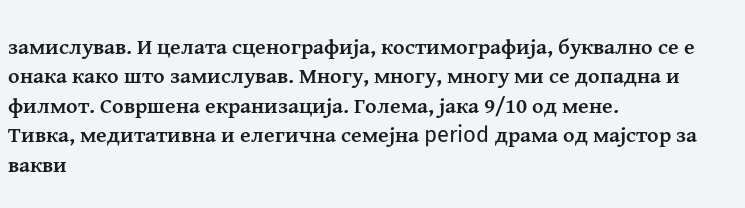замислував. И целата сценографија, костимографија, буквално се е онака како што замислував. Многу, многу, многу ми се допадна и филмот. Совршена екранизација. Голема, јака 9/10 од мене.
Тивка, медитативна и елегична семејна period драма од мајстор за вакви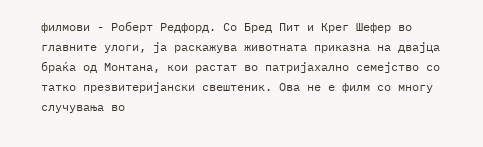филмови - Роберт Редфорд. Со Бред Пит и Крег Шефер во главните улоги, ја раскажува животната приказна на двајца браќа од Монтана, кои растат во патријахално семејство со татко презвитеријански свештеник. Ова не е филм со многу случувања во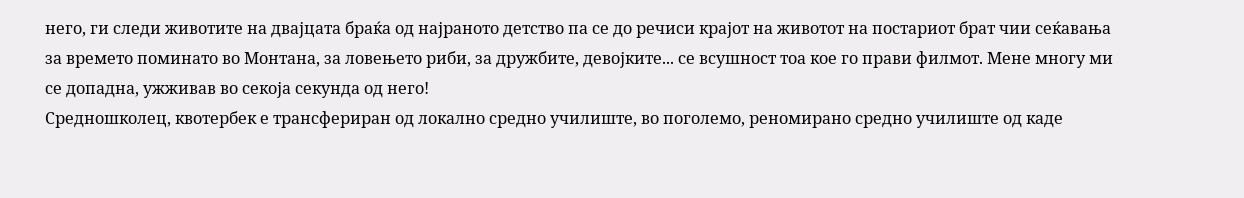него, ги следи животите на двајцата браќа од најраното детство па се до речиси крајот на животот на постариот брат чии сеќавања за времето поминато во Монтана, за ловењето риби, за дружбите, девојките... се всушност тоа кое го прави филмот. Мене многу ми се допадна, ужживав во секоја секунда од него!
Средношколец, квотербек е трансфериран од локално средно училиште, во поголемо, реномирано средно училиште од каде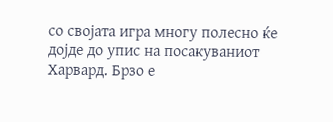со својата игра многу полесно ќе дојде до упис на посакуваниот Харвард. Брзо е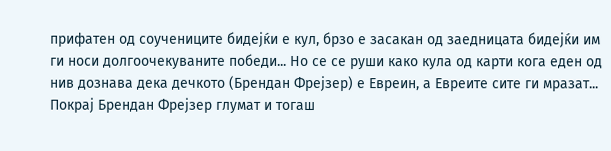прифатен од соучениците бидејќи е кул, брзо е засакан од заедницата бидејќи им ги носи долгоочекуваните победи... Но се се руши како кула од карти кога еден од нив дознава дека дечкото (Брендан Фрејзер) е Евреин, а Евреите сите ги мразат... Покрај Брендан Фрејзер глумат и тогаш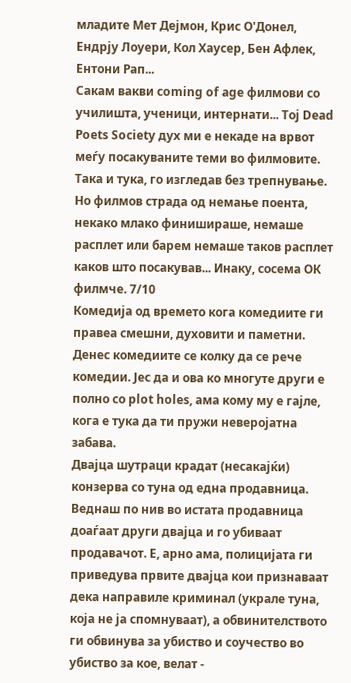младите Мет Дејмон, Крис О'Донел, Ендрју Лоуери, Кол Хаусер, Бен Афлек, Ентони Рап...
Сакам вакви coming of age филмови со училишта, ученици, интернати... Тој Dead Poets Society дух ми е некаде на врвот меѓу посакуваните теми во филмовите. Така и тука, го изгледав без трепнување. Но филмов страда од немање поента, некако млако финишираше, немаше расплет или барем немаше таков расплет каков што посакував... Инаку, сосема ОК филмче. 7/10
Комедија од времето кога комедиите ги правеа смешни, духовити и паметни. Денес комедиите се колку да се рече комедии. Јес да и ова ко многуте други е полно со plot holes, ама кому му е гајле, кога е тука да ти пружи неверојатна забава.
Двајца шутраци крадат (несакајќи) конзерва со туна од една продавница. Веднаш по нив во истата продавница доаѓаат други двајца и го убиваат продавачот. Е, арно ама, полицијата ги приведува првите двајца кои признаваат дека направиле криминал (украле туна, која не ја спомнуваат), а обвинителството ги обвинува за убиство и соучество во убиство за кое, велат -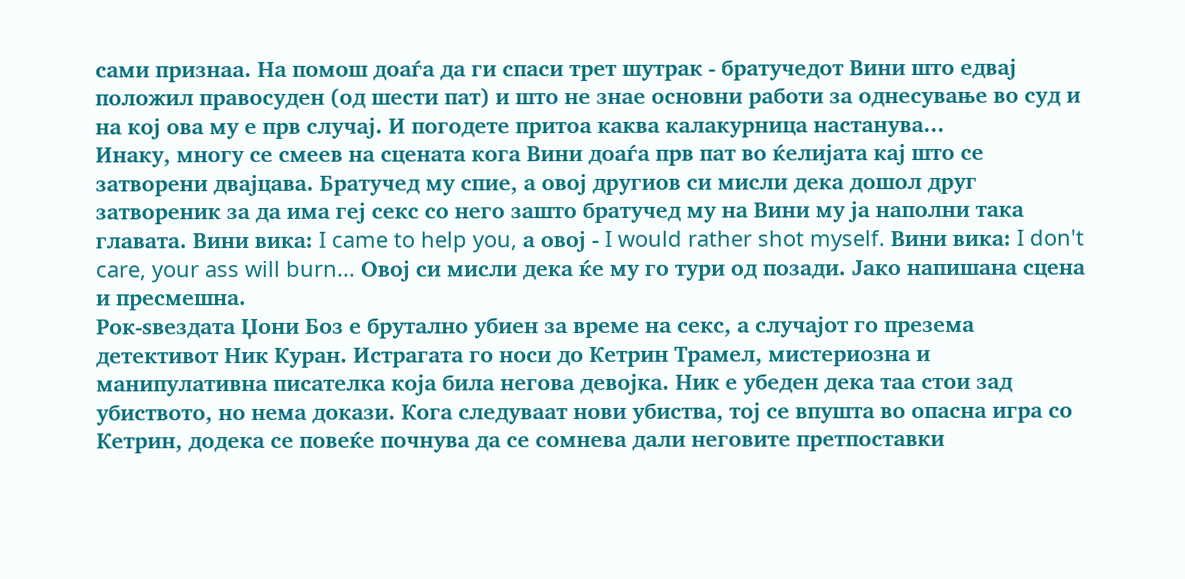сами признаа. На помош доаѓа да ги спаси трет шутрак - братучедот Вини што едвај положил правосуден (од шести пат) и што не знае основни работи за однесување во суд и на кој ова му е прв случај. И погодете притоа каква калакурница настанува...
Инаку, многу се смеев на сцената кога Вини доаѓа прв пат во ќелијата кај што се затворени двајцава. Братучед му спие, а овој другиов си мисли дека дошол друг затвореник за да има геј секс со него зашто братучед му на Вини му ја наполни така главата. Вини вика: I came to help you, а овој - I would rather shot myself. Вини вика: I don't care, your ass will burn... Овој си мисли дека ќе му го тури од позади. Јако напишана сцена и пресмешна.
Рок-ѕвездата Џони Боз е брутално убиен за време на секс, а случајот го презема детективот Ник Куран. Истрагата го носи до Кетрин Трамел, мистериозна и манипулативна писателка која била негова девојка. Ник е убеден дека таа стои зад убиството, но нема докази. Кога следуваат нови убиства, тој се впушта во опасна игра со Кетрин, додека се повеќе почнува да се сомнева дали неговите претпоставки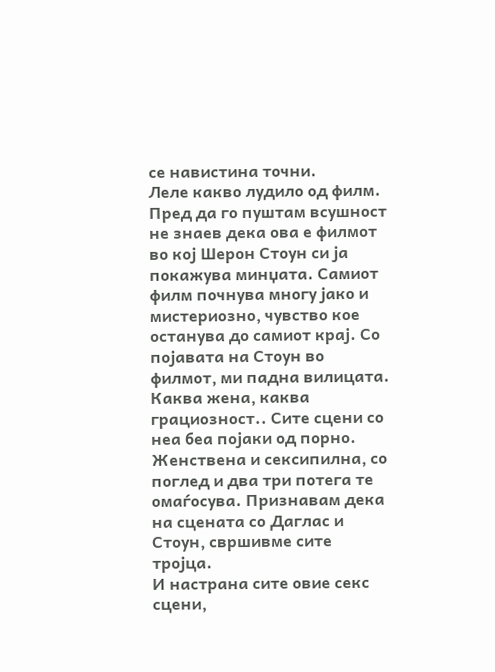се навистина точни.
Леле какво лудило од филм. Пред да го пуштам всушност не знаев дека ова е филмот во кој Шерон Стоун си ја покажува минџата. Самиот филм почнува многу јако и мистериозно, чувство кое останува до самиот крај. Со појавата на Стоун во филмот, ми падна вилицата. Каква жена, каква грациозност.. Сите сцени со неа беа појаки од порно. Женствена и сексипилна, со поглед и два три потега те омаѓосува. Признавам дека на сцената со Даглас и Стоун, свршивме сите тројца.
И настрана сите овие секс сцени,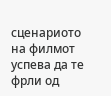сценариото на филмот успева да те фрли од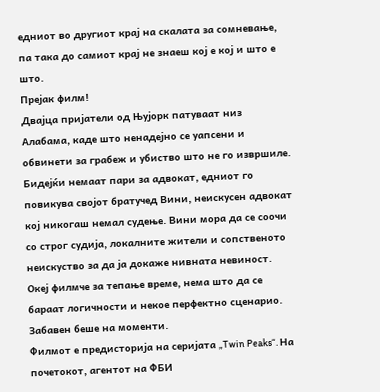едниот во другиот крај на скалата за сомневање, па така до самиот крај не знаеш кој е кој и што е што.
Прејак филм!
Двајца пријатели од Њујорк патуваат низ Алабама, каде што ненадејно се уапсени и обвинети за грабеж и убиство што не го извршиле. Бидејќи немаат пари за адвокат, едниот го повикува својот братучед Вини, неискусен адвокат кој никогаш немал судење. Вини мора да се соочи со строг судија, локалните жители и сопственото неискуство за да ја докаже нивната невиност.
Океј филмче за тепање време, нема што да се бараат логичности и некое перфектно сценарио. Забавен беше на моменти.
Филмот е предисторија на серијата „Twin Peaks“. На почетокот, агентот на ФБИ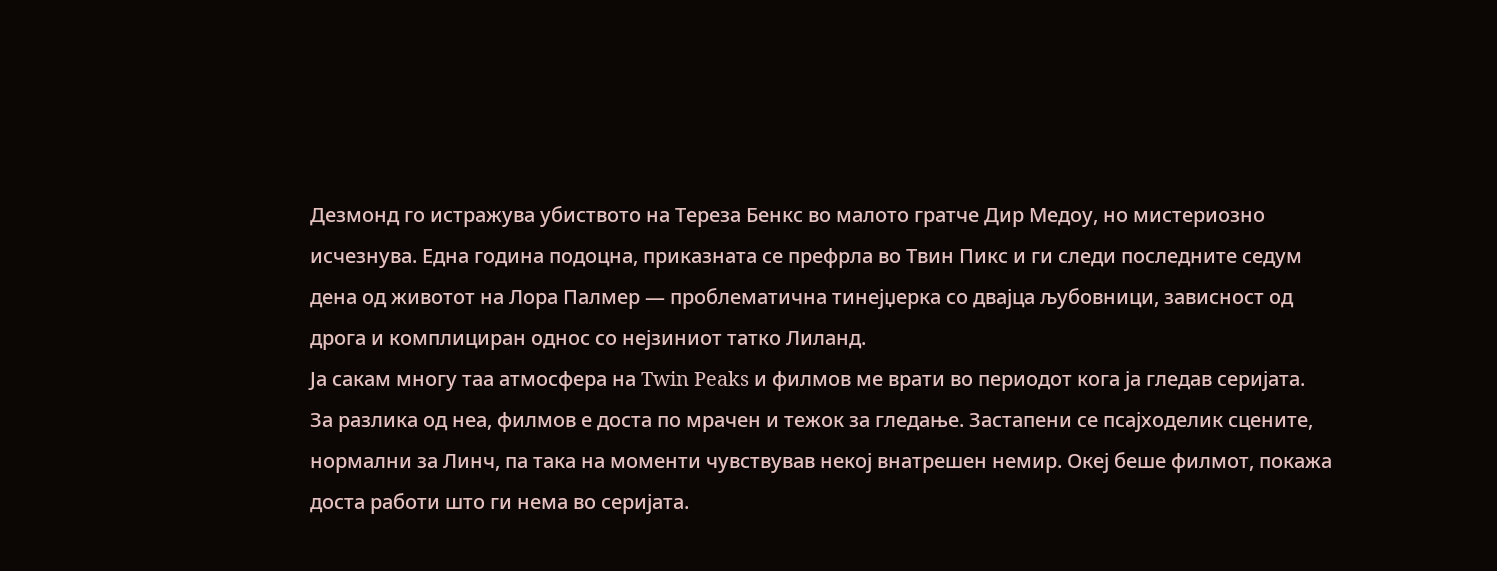Дезмонд го истражува убиството на Тереза Бенкс во малото гратче Дир Медоу, но мистериозно исчезнува. Една година подоцна, приказната се префрла во Твин Пикс и ги следи последните седум дена од животот на Лора Палмер — проблематична тинејџерка со двајца љубовници, зависност од дрога и комплициран однос со нејзиниот татко Лиланд.
Ја сакам многу таа атмосфера на Twin Peaks и филмов ме врати во периодот кога ја гледав серијата. За разлика од неа, филмов е доста по мрачен и тежок за гледање. Застапени се псајходелик сцените, нормални за Линч, па така на моменти чувствував некој внатрешен немир. Океј беше филмот, покажа доста работи што ги нема во серијата.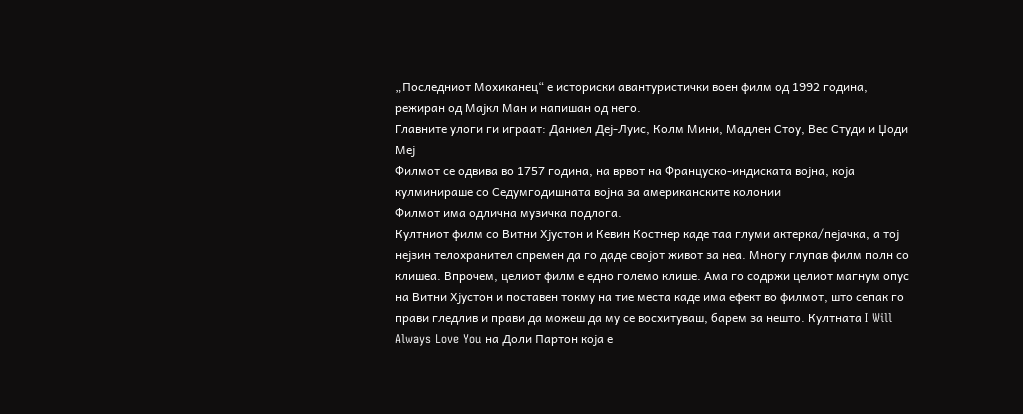„Последниот Мохиканец“ е историски авантуристички воен филм од 1992 година, режиран од Мајкл Ман и напишан од него.
Главните улоги ги играат: Даниел Деј-Луис, Колм Мини, Мадлен Стоу, Вес Студи и Џоди Меј
Филмот се одвива во 1757 година, на врвот на Француско-индиската војна, која кулминираше со Седумгодишната војна за американските колонии
Филмот има одлична музичка подлога.
Култниот филм со Витни Хјустон и Кевин Костнер каде таа глуми актерка/пејачка, а тој нејзин телохранител спремен да го даде својот живот за неа. Многу глупав филм полн со клишеа. Впрочем, целиот филм е едно големо клише. Ама го содржи целиот магнум опус на Витни Хјустон и поставен токму на тие места каде има ефект во филмот, што сепак го прави гледлив и прави да можеш да му се восхитуваш, барем за нешто. Култната I Will Always Love You на Доли Партон која е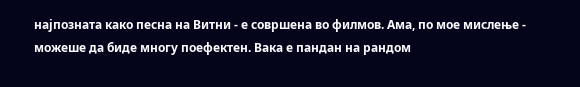најпозната како песна на Витни - е совршена во филмов. Ама, по мое мислење - можеше да биде многу поефектен. Вака е пандан на рандом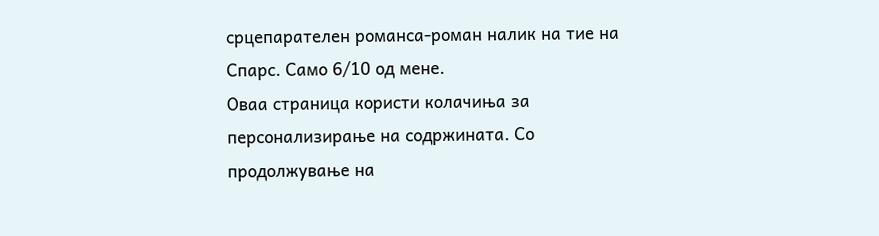срцепарателен романса-роман налик на тие на Спарс. Само 6/10 од мене.
Оваа страница користи колачиња за персонализирање на содржината. Со продолжување на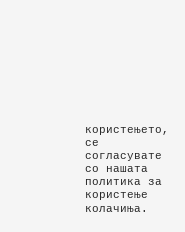користењето, се согласувате со нашата политика за користење колачиња.